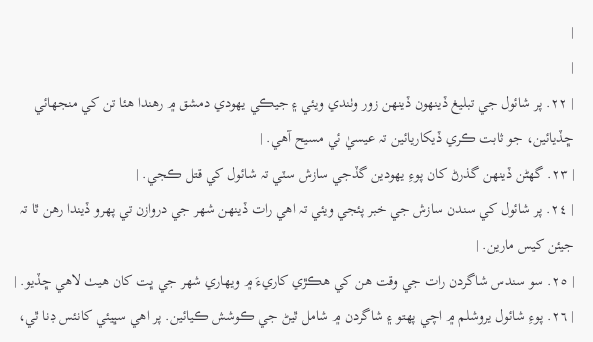|
|
| ٢٢. پر شائول جي تبليغ ڏينھون ڏينھن زور وٺندي ويئي ۽ جيڪي يھودي دمشق ۾ رھندا ھئا تن کي منجھائي ڇڏيائين، جو ثابت ڪري ڏيکاريائين تہ عيسيٰ ئي مسيح آھي. |
| ٢٣. گھڻن ڏينھن گذرڻ کان پوءِ يھودين گڏجي سازش سٽي تہ شائول کي قتل ڪجي. |
| ٢٤. پر شائول کي سندن سازش جي خبر پئجي ويئي تہ اھي رات ڏينھن شھر جي دروازن تي پھرو ڏيندا رھن ٿا تہ جيئن کيس مارين. |
| ٢٥. سو سندس شاگردن رات جي وقت ھن کي ھڪڙي کاريءَ ۾ ويھاري شھر جي ڀت کان ھيٺ لاھي ڇڏيو. |
| ٢٦. پوءِ شائول يروشلم ۾ اچي پھتو ۽ شاگردن ۾ شامل ٿيڻ جي ڪوشش ڪيائين. پر اھي سڀيئي کانئس ڊنا ٿي،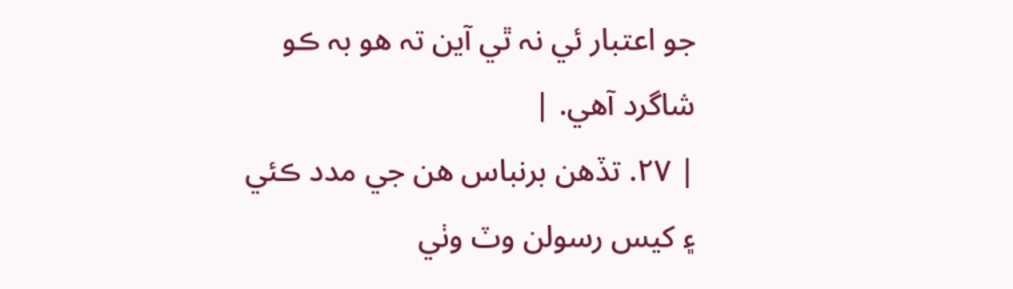جو اعتبار ئي نہ ٿي آين تہ ھو بہ ڪو شاگرد آھي. |
| ٢٧. تڏھن برنباس ھن جي مدد ڪئي ۽ کيس رسولن وٽ وٺي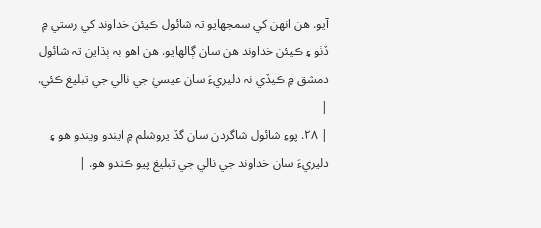آيو. ھن انھن کي سمجھايو تہ شائول ڪيئن خداوند کي رستي ۾ ڏٺو ۽ ڪيئن خداوند ھن سان ڳالھايو. ھن اھو بہ ٻڌاين تہ شائول دمشق ۾ ڪيڏي نہ دليريءَ سان عيسيٰ جي نالي جي تبليغ ڪئي. |
| ٢٨. پوءِ شائول شاگردن سان گڏ يروشلم ۾ ايندو ويندو ھو ۽ دليريءَ سان خداوند جي نالي جي تبليغ پيو ڪندو ھو. |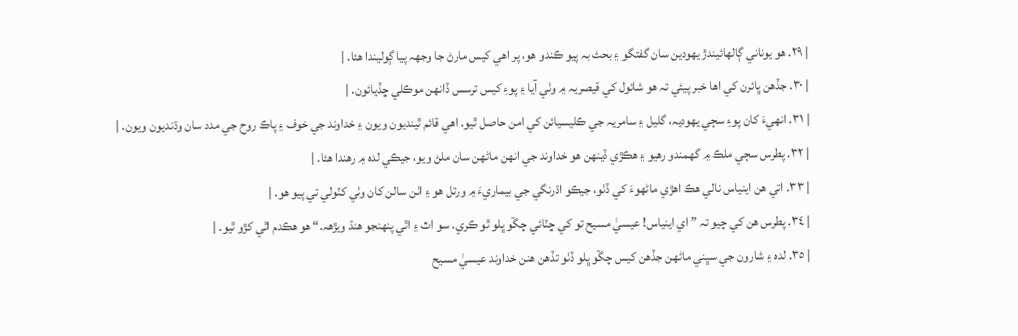| ٢٩. ھو يوناني ڳالھائيندڙ يھودين سان گفتگو ۽ بحث بہ پيو ڪندو ھو، پر اھي کيس مارڻ جا وجھہ پيا ڳوليندا ھئا. |
| ٣٠. جڏھن ڀائرن کي اھا خبر پيئي تہ ھو شائول کي قيصريہ ۾ وٺي آيا ۽ پوءِ کيس ترسس ڏانھن موڪلي ڇڏيائون. |
| ٣١. انھيءَ کان پوءِ سڄي يھوديہ، گليل ۽ سامريہ جي ڪليسيائن کي امن حاصل ٿيو. اھي قائم ٿينديون ويون ۽ خداوند جي خوف ۽ پاڪ روح جي مدد سان وڌنديون ويون. |
| ٣٢. پطرس سڄي ملڪ ۾ گھمندو رھيو ۽ ھڪڙي ڏينھن ھو خداوند جي انھن ماڻھن سان ملڻ ويو، جيڪي لدہ ۾ رھندا ھئا. |
| ٣٣. اتي ھن اينياس نالي ھڪ اھڙي ماڻھوءَ کي ڏٺو، جيڪو اڌرنگي جي بيماريءَ ۾ ورتل ھو ۽ اٺن سالن کان وٺي کٽولي تي پيو ھو. |
| ٣٤. پطرس ھن کي چيو تہ ”اي اينياس! عيسيٰ مسيح تو کي ڇٽائي چڱو ڀلو ٿو ڪري. سو اٿ ۽ اٿي پنھنجو ھنڌ ويڙھہ.“ ھو ھڪدم اٿي کڙو ٿيو. |
| ٣٥. لدہ ۽ شارون جي سڀني ماڻھن جڏھن کيس چڱو ڀلو ڏٺو تڏھن ھنن خداوند عيسيٰ مسيح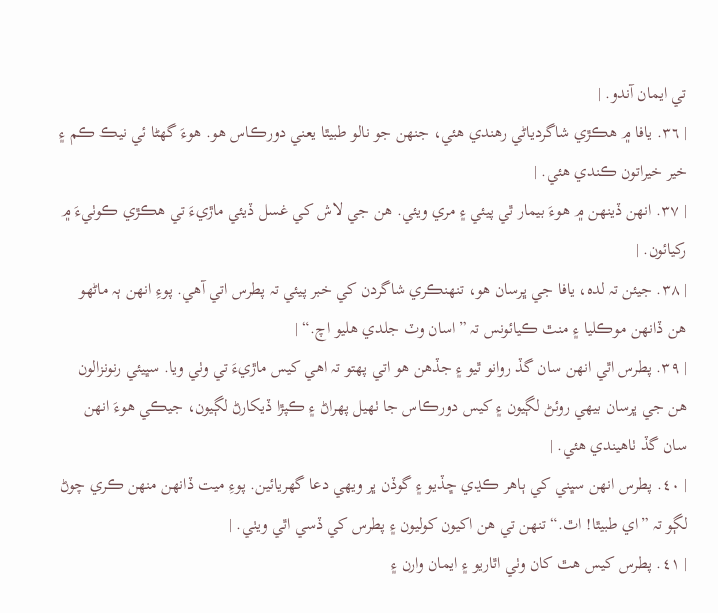تي ايمان آندو. |
| ٣٦. يافا ۾ ھڪڙي شاگردياڻي رھندي ھئي، جنھن جو نالو طبيٿا يعني دورڪاس ھو. ھوءَ گھڻا ئي نيڪ ڪم ۽ خير خيراتون ڪندي ھئي. |
| ٣٧. انھن ڏينھن ۾ ھوءَ بيمار ٿي پيئي ۽ مري ويئي. ھن جي لاش کي غسل ڏيئي ماڙيءَ تي ھڪڙي ڪوٺيءَ ۾ رکيائون. |
| ٣٨. جيئن تہ لدہ، يافا جي ڀرسان ھو، تنھنڪري شاگردن کي خبر پيئي تہ پطرس اتي آھي. پوءِ انھن ٻہ ماڻھو ھن ڏانھن موڪليا ۽ منٿ ڪيائونس تہ ”اسان وٽ جلدي ھليو اچ.“ |
| ٣٩. پطرس اٿي انھن سان گڏ روانو ٿيو ۽ جڏھن ھو اتي پھتو تہ اھي کيس ماڙيءَ تي وٺي ويا. سڀيئي رنونزالون ھن جي ڀرسان بيھي روئڻ لڳيون ۽ کيس دورڪاس جا ٺھيل پھراڻ ۽ ڪپڙا ڏيکارڻ لڳيون، جيڪي ھوءَ انھن سان گڏ ٺاھيندي ھئي. |
| ٤٠. پطرس انھن سڀني کي ٻاھر ڪڍي ڇڏيو ۽ گوڏن ڀر ويھي دعا گھريائين. پوءِ ميت ڏانھن منھن ڪري چوڻ لڳو تہ ”اي طبيٿا! اٿ.“ تنھن تي ھن اکيون کوليون ۽ پطرس کي ڏسي اٿي ويٺي. |
| ٤١. پطرس کيس ھٿ کان وٺي اٿاريو ۽ ايمان وارن ۽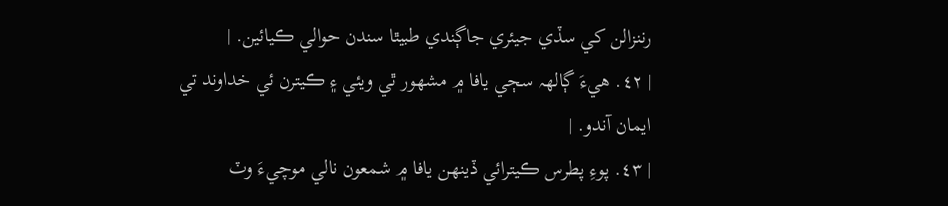رننزالن کي سڏي جيئري جاڳندي طبيٿا سندن حوالي ڪيائين. |
| ٤٢. ھيءَ ڳالھہ سڄي يافا ۾ مشھور ٿي ويئي ۽ ڪيترن ئي خداوند تي ايمان آندو. |
| ٤٣. پوءِ پطرس ڪيترائي ڏينھن يافا ۾ شمعون نالي موچيءَ وٽ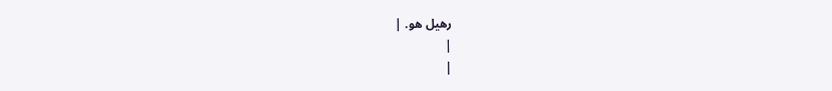رھيل ھو. |
|
|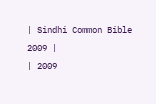| Sindhi Common Bible 2009 |
| 2009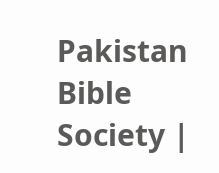Pakistan Bible Society |